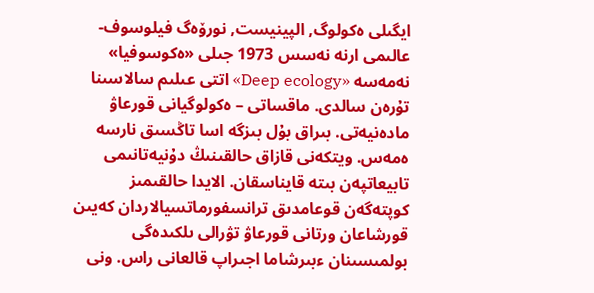ايگىلى ەكولوگ, الپينيست, نورۆەگ فيلوسوف-عالىمى ارنە نەسس 1973 جىلى «ەكوسوفيا» نەمەسە «Deep ecology» اتتى عىلىم سالاسىنا تۇرەن سالدى. ماقساتى – ەكولوگيانى قورعاۋ مادەنيەتى. بىراق بۇل بىزگە اسا تاڭسىق نارسە ەمەس. ويتكەنى قازاق حالقىنىڭ دۇنيەتانىمى تابيعاتپەن بىتە قايناسقان. الايدا حالقىمىز كوپتەگەن قوعامدىق ترانسفورماتسيالاردان كەيىن قورشاعان ورتانى قورعاۋ تۋرالى ىلكىدەگى بولمىسىنان ءبىرشاما اجىراپ قالعانى راس. ونى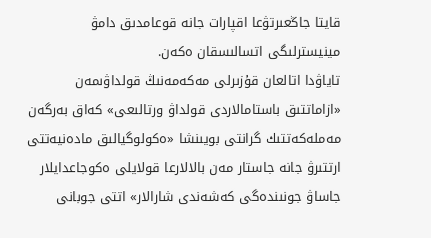قايتا جاڭعىرتۋعا اقپارات جانە قوعامدىق دامۋ مينيسترلىگى اتسالىسقان ەكەن.
تاياۋدا اتالعان قۇزىرلى مەكەمەنىڭ قولداۋىمەن «ازاماتتىق باستامالاردى قولداۋ ورتالىعى» كەاق بەرگەن مەملەكەتتىك گرانتى بويىنشا «ەكولوگيالىق مادەنيەتتى ارتتىرۋ جانە جاستار مەن بالالارعا قولايلى ەكوجاعدايلار جاساۋ جونىندەگى كەشەندى شارالار» اتتى جوبانى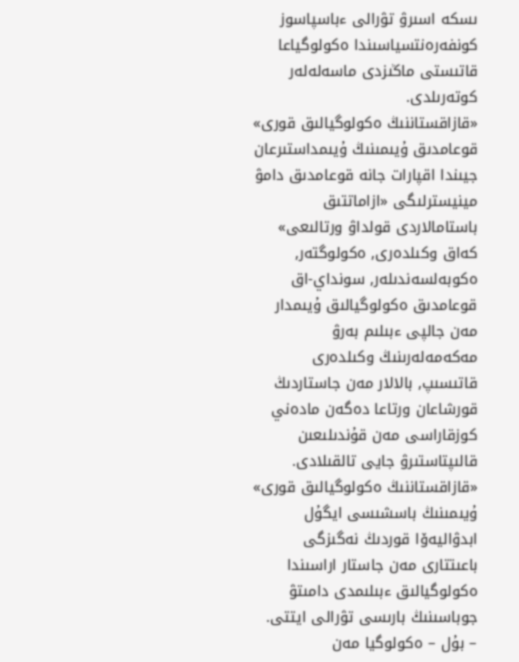ىسكە اسىرۋ تۋرالى ءباسپاسوز كونفەرەنتسياسىندا ەكولوگياعا قاتىستى ماڭىزدى ماسەلەلەر كوتەرىلدى.
«قازاقستاننىڭ ەكولوگيالىق قورى» قوعامدىق ۇيىمىنىڭ ۇيىمداستىرعان جيىندا اقپارات جانە قوعامدىق دامۋ مينيسترلىگى «ازاماتتىق باستامالاردى قولداۋ ورتالىعى» كەاق وكىلدەرى, ەكولوگتەر, ەكوبەلسەندىلەر, سونداي-اق قوعامدىق ەكولوگيالىق ۇيىمدار مەن جالپى ءبىلىم بەرۋ مەكەمەلەرىنىڭ وكىلدەرى قاتىسىپ, بالالار مەن جاستاردىڭ قورشاعان ورتاعا دەگەن مادەني كوزقاراسى مەن قۇندىلىعىن قالىپتاستىرۋ جايى تالقىلادى.
«قازاقستاننىڭ ەكولوگيالىق قورى» ۇيىمىنىڭ باسشىسى ايگۇل ابدۋاليەۆا قوردىڭ نەگىزگى باعىتتارى مەن جاستار اراسىندا ەكولوگيالىق ءبىلىمدى دامىتۋ جوباسىنىڭ بارىسى تۋرالى ايتتى.
– بۇل – ەكولوگيا مەن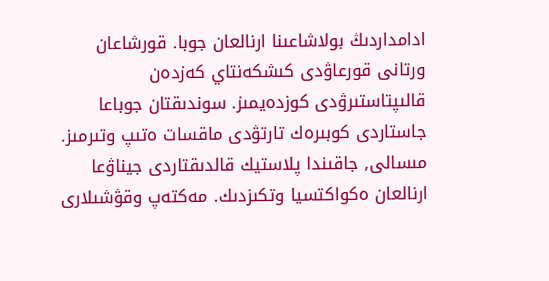ادامداردىڭ بولاشاعىنا ارنالعان جوبا. قورشاعان ورتانى قورعاۋدى كىشكەنتاي كەزدەن قالىپتاستىرۋدى كوزدەيمىز. سوندىقتان جوباعا جاستاردى كوبىرەك تارتۋدى ماقسات ەتىپ وتىرمىز. مىسالى, جاقىندا پلاستيك قالدىقتاردى جيناۋعا ارنالعان ەكواكتسيا وتكىزدىك. مەكتەپ وقۋشىلارى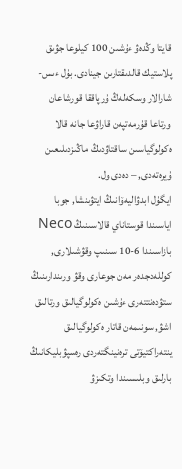قايتا وڭدەۋ ءۇشىن 100 كيلوعا جۋىق پلاستيك قالدىقتارىن جينادى. بۇل ءىس-شارالار وسكەلەڭ ۇرپاققا قورشاعان ورتاعا قۇرمەتپەن قاراۋعا جانە قالا ەكولوگياسىن ساقتاۋدىڭ ماڭىزدىلىعىن ۇيرەتەدى, – دەدى ول.
ايگۇل ابدۋاليەۆانىڭ ايتۋىنشا, جوبا اياسىندا قوستاناي قالاسىنىڭ Neco بازاسىندا 6-10 سىنىپ وقۋشىلارى, كوللەدجدەر مەن جوعارى وقۋ ورىندارىنىڭ ستۋدەنتتەرى ءۇشىن ەكولوگيالىق ورتالىق اشۋ, سونىمەن قاتار ەكولوگيالىق ينتەراكتيۆتى ترەنينگتەردى رەسپۋبليكانىڭ بارلىق وبلىسىندا وتكىزۋ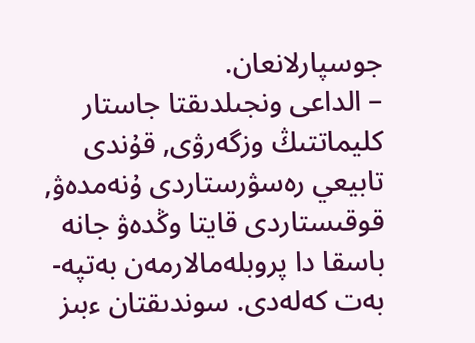جوسپارلانعان.
– الداعى ونجىلدىقتا جاستار كليماتتىڭ وزگەرۋى, قۇندى تابيعي رەسۋرستاردى ۇنەمدەۋ, قوقىستاردى قايتا وڭدەۋ جانە باسقا دا پروبلەمالارمەن بەتپە-بەت كەلەدى. سوندىقتان ءبىز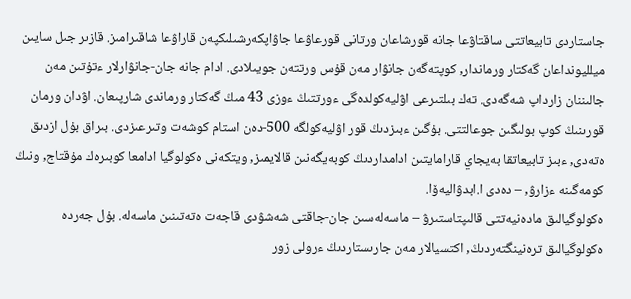جاستاردى تابيعاتتى ساقتاۋعا جانە قورشاعان ورتانى قورعاۋعا جاۋاپكەرشىلىكپەن قاراۋعا شاقىرامىز. قازىر جىل سايىن ميلليونداعان گەكتار ورماندار, كوپتەگەن جانۋار مەن قۇس ورتتەن جويىلادى. ادام جانە جان-جانۋارلار ءتۇتىن مەن جالىننان زارداپ شەگەدى. تەك بىلتىرعى اۋليەكولدەگى ءورتتىڭ ءوزى 43 مىڭ گەكتار ورماندى شارپىعان. اۋدان ورمان قورىنىڭ كوپ بولىگىن جوعالتتى. بۇگىن ءبىزدىڭ قور اۋليەكولگە 500-دەن استام كوشەت وتىرعىزدى. بىراق بۇل ازدىق ەتەدى, ءبىز تابيعاتقا بەيجاي قارامايتىن ادامداردىڭ كوبەيگەنىن قالايمىز, ويتكەنى ەكولوگيا ادامعا كوبىرەك مۇقتاج, ونىڭ كومەگىنە ءزارۋ, – دەدى ا.ابدۋاليەۆا.
ەكولوگيالىق مادەنيەتتى قالىپتاستىرۋ – ماسەلەسىن جان-جاقتى شەشۋدى قاجەت ەتەتىنىن ماسەلە. بۇل جەردە ەكولوگيالىق ترەنينگتەردىڭ, اكتسيالار مەن جارىستاردىڭ ءرولى زور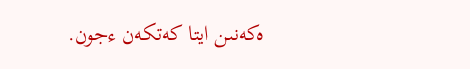ەكەنىن ايتا كەتكەن ءجون.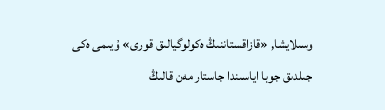وسىلايشا, «قازاقستاننىڭ ەكولوگيالىق قورى» ۇيىمى ەكى جىلدىق جوبا اياسىندا جاستار مەن قالىڭ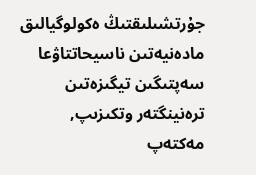جۇرتشىلىقتىڭ ەكولوگيالىق مادەنيەتىن ناسيحاتتاۋعا سەپتىگىن تيگىزەتىن ترەنينگتەر وتكىزىپ, مەكتەپ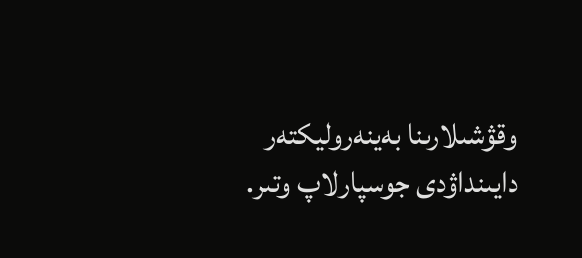وقۋشىلارىنا بەينەروليكتەر دايىنداۋدى جوسپارلاپ وتىر.